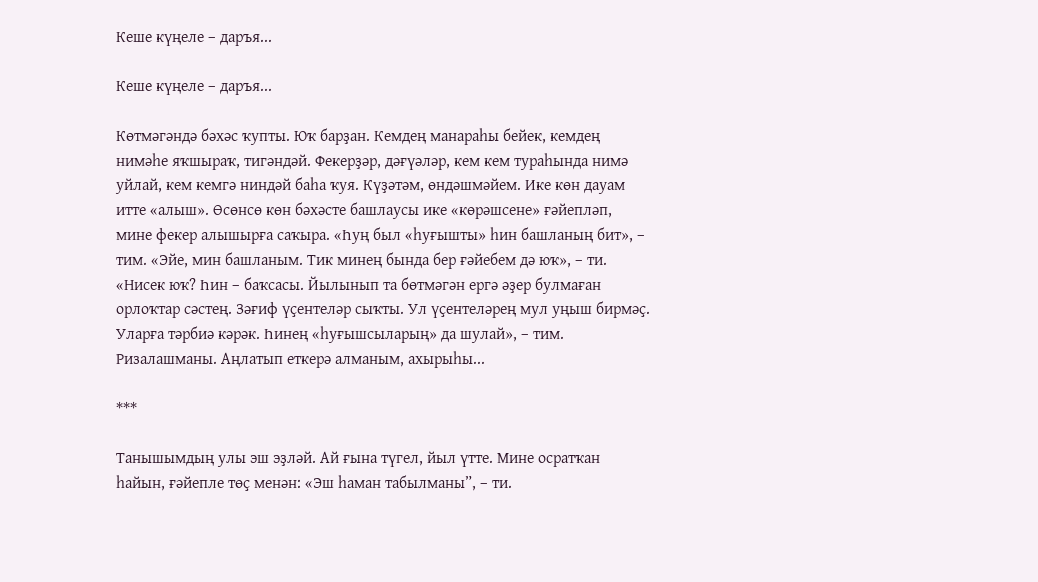Кеше күңеле – даръя...

Кеше күңеле – даръя...

Көтмәгәндә бәхәс ҡупты. Юҡ барҙан. Кемдең манараһы бейек, кемдең нимәһе яҡшыраҡ, тигәндәй. Фекерҙәр, дәғүәләр, кем кем тураһында нимә уйлай, кем кемгә ниндәй баһа ҡуя. Күҙәтәм, өндәшмәйем. Ике көн дауам итте «алыш». Өсөнсө көн бәхәсте башлаусы ике «көрәшсене» ғәйепләп, мине фекер алышырға саҡыра. «Һуң был «һуғышты» һин башланың бит», – тим. «Эйе, мин башланым. Тик минең бында бер ғәйебем дә юҡ», – ти. «Нисек юҡ? Һин – баҡсасы. Йылынып та бөтмәгән ергә әҙер булмаған орлоҡтар сәстең. Зәғиф үҫентеләр сыҡты. Ул үҫентеләрең мул уңыш бирмәҫ. Уларға тәрбиә кәрәк. Һинең «һуғышсыларың» да шулай», – тим. Ризалашманы. Аңлатып еткерә алманым, ахырыһы...

***

Танышымдың улы эш эҙләй. Ай ғына түгел, йыл үтте. Мине осратҡан һайын, ғәйепле төҫ менән: «Эш һаман табылманы”, – ти.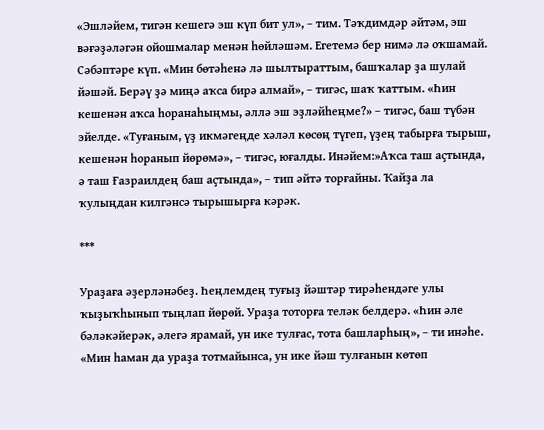«Эшләйем, тигән кешегә эш күп бит ул», – тим. Тәҡдимдәр әйтәм, эш вәғәҙәләгән ойошмалар менән һөйләшәм. Егетемә бер нимә лә оҡшамай. Сәбәптәре күп. «Мин бөтәһенә лә шылтыраттым, башҡалар ҙа шулай йәшәй. Берәү ҙә миңә аҡса бирә алмай», – тигәс, шаҡ ҡаттым. «Һин кешенән аҡса һоранаһыңмы, әллә эш эҙләйһеңме?» – тигәс, баш түбән эйелде. «Туғаным, үҙ икмәгеңде хәләл көсөң түгеп, үҙең табырға тырыш, кешенән һоранып йөрөмә», – тигәс, юғалды. Инәйем:»Аҡса таш аҫтында, ә таш Ғазраилдең баш аҫтында», – тип әйтә торғайны. Ҡайҙа ла ҡулыңдан килгәнсә тырышырға кәрәк.

***

Ураҙаға әҙерләнәбеҙ. Һеңлемдең туғыҙ йәштәр тирәһендәге улы ҡыҙыҡһынып тыңлап йөрөй. Ураҙа тоторға теләк белдерә. «Һин әле бәләкәйерәк, әлегә ярамай, ун ике тулғас, тота башларһың», – ти инәһе. «Мин һаман да ураҙа тотмайынса, ун ике йәш тулғанын көтөп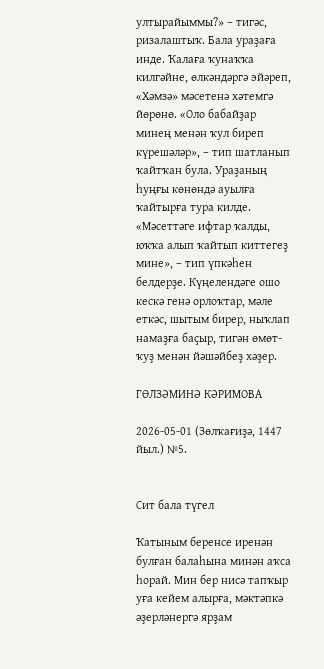ултырайыммы?» – тигәс, ризалаштыҡ. Бала ураҙаға инде. Ҡалаға ҡунаҡҡа килгәйне, өлкәндәргә эйәреп, «Хәмзә» мәсетенә хәтемгә йөрөнө. «Оло бабайҙар минең менән ҡул биреп күрешәләр», – тип шатланып ҡайтҡан була. Ураҙаның һуңғы көнөндә ауылға ҡайтырға тура килде. «Мәсеттәге ифтар ҡалды, юҡҡа алып ҡайтып киттегеҙ мине», – тип үпкәһен белдерҙе. Күңелендәге ошо кескә генә орлоҡтар, мәле еткәс, шытым бирер, ныҡлап намаҙға баҫыр, тигән өмөт- ҡуҙ менән йәшәйбеҙ хәҙер.

ГӨЛЗӘМИНӘ КӘРИМОВА

2026-05-01 (Зөлҡағиҙә, 1447 йыл.) №5.


Сит бала түгел

Ҡатыным беренсе иренән булған балаһына минән аҡса һорай. Мин бер нисә тапҡыр уға кейем алырға, мәктәпкә әҙерләнергә ярҙам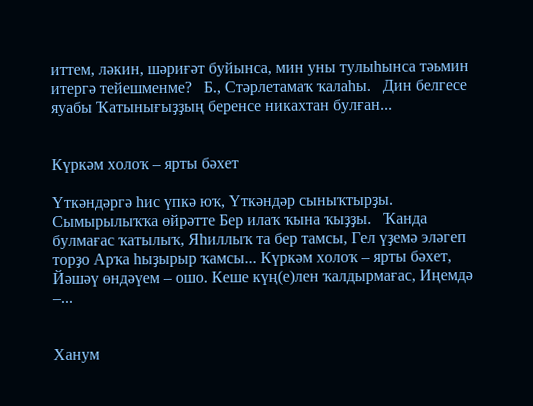иттем, ләкин, шәриғәт буйынса, мин уны тулыһынса тәьмин итергә тейешменме?   Б., Стәрлетамаҡ ҡалаһы.   Дин белгесе яуабы Ҡатынығыҙҙың беренсе никахтан булған...


Күркәм холоҡ – ярты бәхет

Үткәндәргә һис үпкә юҡ, Үткәндәр сыныҡтырҙы. Сымырылыҡҡа өйрәтте Бер илаҡ ҡына ҡыҙҙы.   Ҡанда булмағас ҡатылыҡ, Яһиллыҡ та бер тамсы, Гел үҙемә эләгеп торҙо Арҡа һыҙырыр ҡамсы... Күркәм холоҡ – ярты бәхет, Йәшәү өндәүем – ошо. Кеше күң(е)лен ҡалдырмағас, Иңемдә –...


Ханум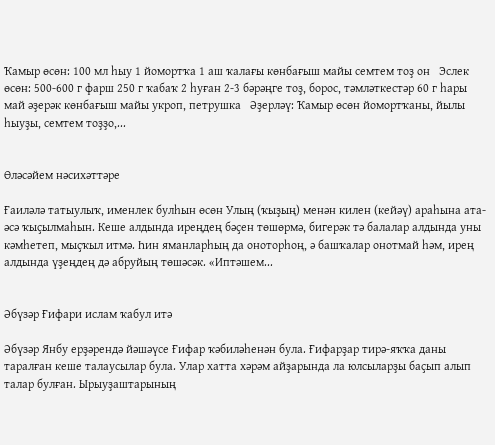Ҡамыр өсөн: 100 мл һыу 1 йомортҡа 1 аш ҡалағы көнбағыш майы семтем тоҙ он   Эслек өсөн: 500-600 г фарш 250 г ҡабаҡ 2 һуған 2-3 бәрәңге тоҙ, борос, тәмләткестәр 60 г һары май әҙерәк көнбағыш майы укроп, петрушка   Әҙерләү: Ҡамыр өсөн йомортҡаны, йылы һыуҙы, семтем тоҙҙо,...


Өләсәйем нәсихәттәре

Ғаиләлә татыулыҡ, именлек булһын өсөн Улың (ҡыҙың) менән килен (кейәү) араһына ата-әсә ҡыҫылмаһын. Кеше алдында иреңдең бәҫен төшөрмә, бигерәк тә балалар алдында уны кәмһетеп, мыҫҡыл итмә. Һин яманларһың да оноторһоң, ә башҡалар онотмай һәм, ирең алдында үҙеңдең дә абруйың төшәсәк. «Иптәшем...


Әбүзәр Ғифари ислам ҡабул итә

Әбүзәр Янбу ерҙәрендә йәшәүсе Ғифар ҡәбиләһенән була. Ғифарҙар тирә-яҡҡа даны таралған кеше талаусылар була. Улар хатта хәрәм айҙарында ла юлсыларҙы баҫып алып талар булған. Ырыуҙаштарының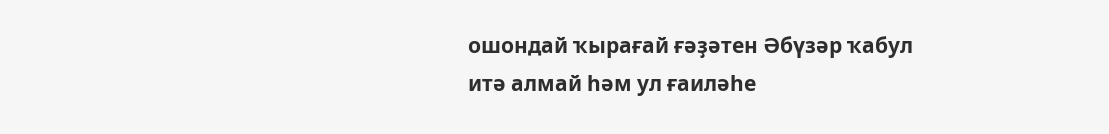ошондай ҡырағай ғәҙәтен Әбүзәр ҡабул итә алмай һәм ул ғаиләһе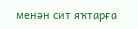менән сит яҡтарға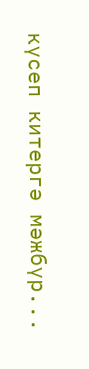күсеп китергә мәжбүр...